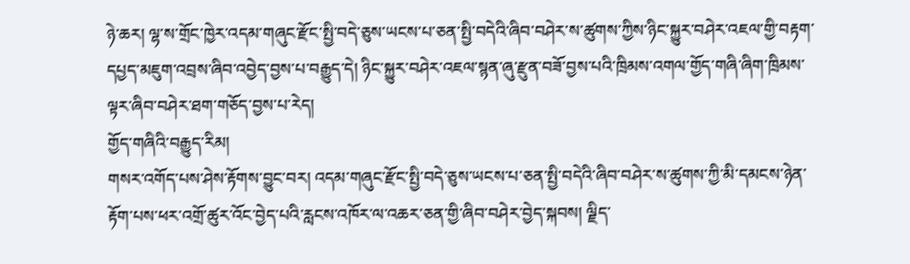ཉེ་ཆར། ལྷ་ས་གྲོང་ཁྱེར་འདམ་གཞུང་རྫོང་སྤྱི་བདེ་ཅུས་ཡངས་པ་ཅན་སྤྱི་བདེའི་ཞིབ་བཤེར་ས་ཚུགས་ཀྱིས་ཉིང་སྐྱུར་བཤེར་འཇལ་གྱི་བརྟག་དཔྱད་མཇུག་འབྲས་ཞིབ་འབྱེད་བྱས་པ་བརྒྱུད་དེ། ཉིང་སྐྱུར་བཤེར་འཇལ་སྙན་ཞུ་རྫུན་བཟོ་བྱས་པའི་ཁྲིམས་འགལ་གྱོད་གཞི་ཞིག་ཁྲིམས་ལྟར་ཞིབ་བཤེར་ཐག་གཅོད་བྱས་པ་རེད།
གྱོད་གཞིའི་བརྒྱུད་རིམ།
གསར་འགོད་པས་ཤེས་རྟོགས་བྱུང་བར། འདམ་གཞུང་རྫོང་སྤྱི་བདེ་ཅུས་ཡངས་པ་ཅན་སྤྱི་བདེའི་ཞིབ་བཤེར་ས་ཚུགས་ཀྱི་མི་དམངས་ཉེན་རྟོག་པས་ཕར་འགྲོ་ཚུར་འོང་བྱེད་པའི་རླངས་འཁོར་ལ་འཆར་ཅན་གྱི་ཞིབ་བཤེར་བྱེད་སྐབས། ལྗིད་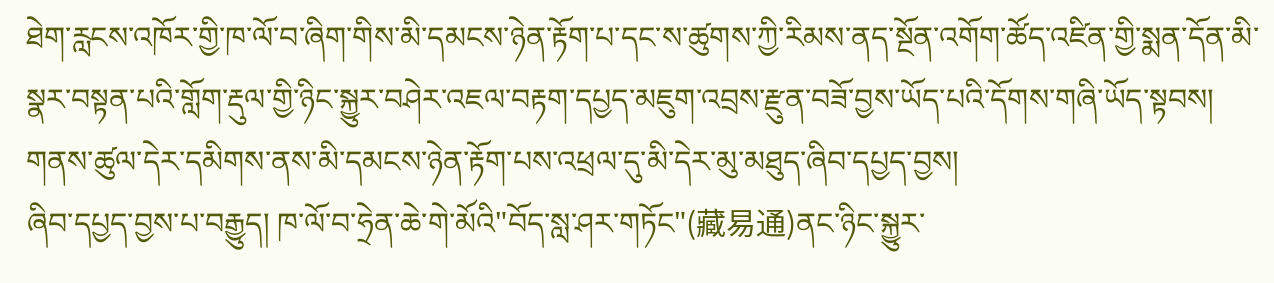ཐེག་རླངས་འཁོར་གྱི་ཁ་ལོ་བ་ཞིག་གིས་མི་དམངས་ཉེན་རྟོག་པ་དང་ས་ཚུགས་ཀྱི་རིམས་ནད་སྔོན་འགོག་ཚོད་འཛིན་གྱི་སྨན་དོན་མི་སྣར་བསྟན་པའི་གློག་རྡུལ་གྱི་ཉིང་སྐྱུར་བཤེར་འཇལ་བརྟག་དཔྱད་མཇུག་འབྲས་རྫུན་བཟོ་བྱས་ཡོད་པའི་དོགས་གཞི་ཡོད་སྟབས། གནས་ཚུལ་དེར་དམིགས་ནས་མི་དམངས་ཉེན་རྟོག་པས་འཕྲལ་དུ་མི་དེར་མུ་མཐུད་ཞིབ་དཔྱད་བྱས།
ཞིབ་དཔྱད་བྱས་པ་བརྒྱུད། ཁ་ལོ་བ་ཧྲེན་ཆེ་གེ་མོའི"བོད་སླ་ཤར་གཏོང"(藏易通)ནང་ཉིང་སྐྱུར་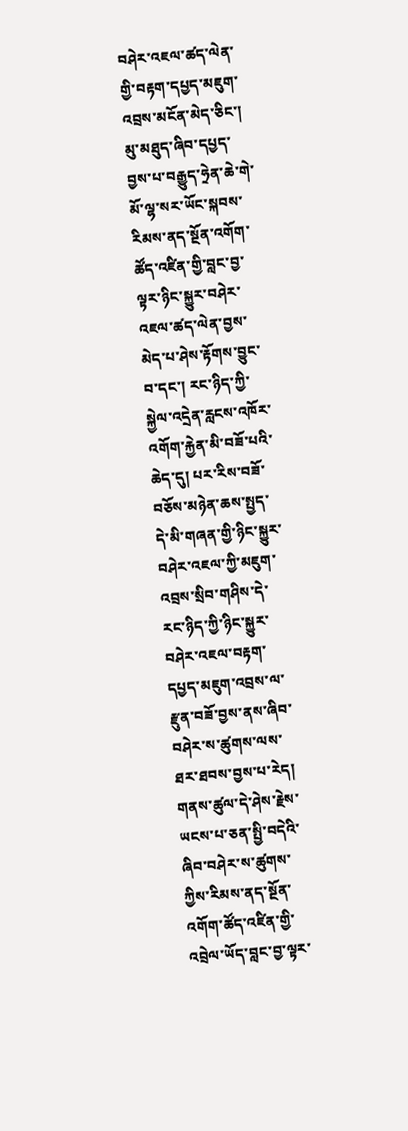བཤེར་འཇལ་ཚད་ལེན་གྱི་བརྟག་དཔྱད་མཇུག་འབྲས་མངོན་མེད་ཅིང་། མུ་མཐུད་ཞིབ་དཔྱད་བྱས་པ་བརྒྱུད་ཧྲེན་ཆེ་གེ་མོ་ལྷ་སར་ཡོང་སྐབས་རིམས་ནད་སྔོན་འགོག་ཚོད་འཛིན་གྱི་བླང་བྱ་ལྟར་ཉིང་སྐྱུར་བཤེར་འཇལ་ཚད་ལེན་བྱས་མེད་པ་ཤེས་རྟོགས་བྱུང་བ་དང་། རང་ཉིད་ཀྱི་སྐྱེལ་འདྲེན་རླངས་འཁོར་འགོག་རྐྱེན་མི་བཟོ་པའི་ཆེད་དུ། པར་རིས་བཟོ་བཅོས་མཉེན་ཆས་སྤྱད་དེ་མི་གཞན་གྱི་ཉིང་སྐྱུར་བཤེར་འཇལ་ཀྱི་མཇུག་འབྲས་སྲིབ་གཤིས་དེ་རང་ཉིད་ཀྱི་ཉིང་སྐྱུར་བཤེར་འཇལ་བརྟག་དཔྱད་མཇུག་འབྲས་ལ་རྫུན་བཟོ་བྱས་ནས་ཞིབ་བཤེར་ས་ཚུགས་ལས་ཐར་ཐབས་བྱས་པ་རེད། གནས་ཚུལ་དེ་ཤེས་རྗེས་ཡངས་པ་ཅན་སྤྱི་བདེའི་ཞིབ་བཤེར་ས་ཚུགས་ཀྱིས་རིམས་ནད་སྔོན་འགོག་ཚོད་འཛིན་གྱི་འབྲེལ་ཡོད་བླང་བྱ་ལྟར་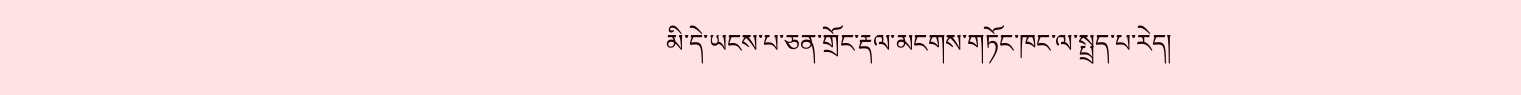མི་དེ་ཡངས་པ་ཅན་གྲོང་རྡལ་མངགས་གཏོང་ཁང་ལ་སྤྲད་པ་རེད།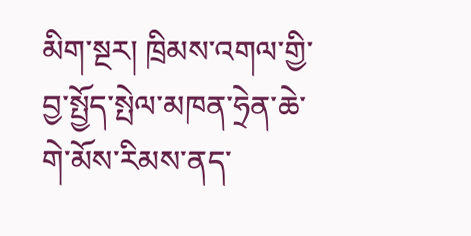མིག་སྔར། ཁྲིམས་འགལ་གྱི་བྱ་སྤྱོད་སྤེལ་མཁན་ཧྲེན་ཆེ་གེ་མོས་རིམས་ནད་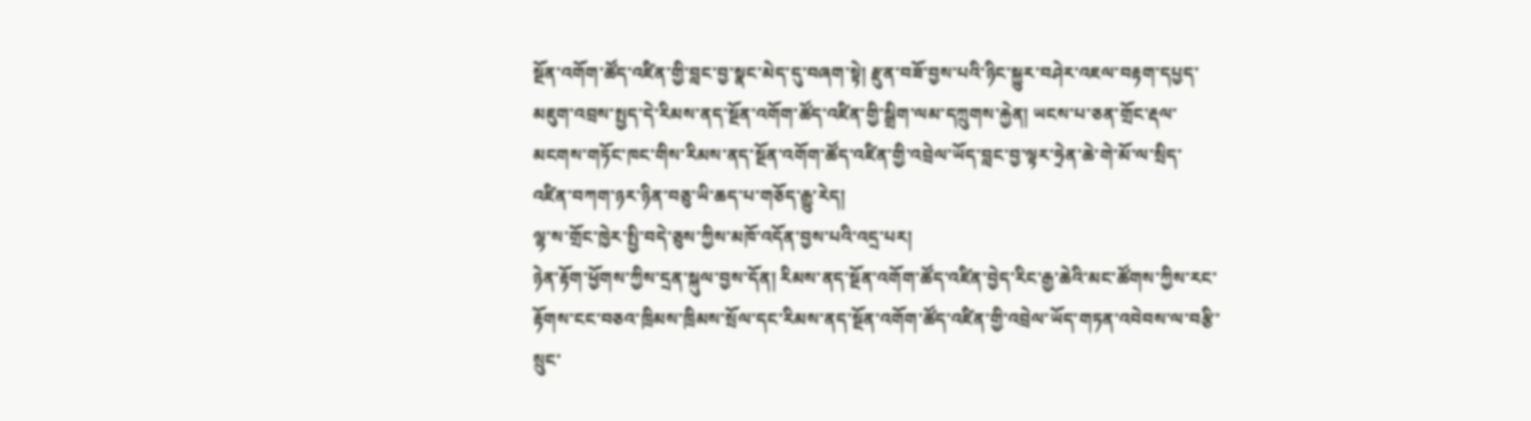སྔོན་འགོག་ཚོད་འཛིན་གྱི་བླང་བྱ་སྣང་མེད་དུ་བཞག་སྟེ། རྫུན་བཟོ་བྱས་པའི་ཉིང་སྐྱུར་བཤེར་འཇལ་བརྟག་དཔྱད་མཇུག་འབྲས་སྤྱད་དེ་རིམས་ནད་སྔོན་འགོག་ཚོད་འཛིན་གྱི་སྒྲིག་ལམ་དཀྲུགས་རྐྱེན། ཡངས་པ་ཅན་གྲོང་རྡལ་མངགས་གཏོང་ཁང་གིས་རིམས་ནད་སྔོན་འགོག་ཚོད་འཛིན་གྱི་འབྲེལ་ཡོད་བླང་བྱ་ལྟར་ཧྲེན་ཆེ་གེ་མོ་ལ་སྲིད་འཛིན་བཀག་ཉར་ཉིན་བཅུ་ཡི་ཆད་པ་གཅོད་རྒྱུ་རེད།
ལྷ་ས་གྲོང་ཁྱེར་སྤྱི་བདེ་ཅུས་ཀྱིས་མཁོ་འདོན་བྱས་པའི་འདྲ་པར།
ཉེན་རྟོག་ཕྱོགས་ཀྱིས་དྲན་སྐུལ་བྱས་དོན། རིམས་ནད་སྔོན་འགོག་ཚོད་འཛིན་བྱེད་རིང་རྒྱ་ཆེའི་མང་ཚོགས་ཀྱིས་རང་རྟོགས་ངང་བཅའ་ཁྲིམས་ཁྲིམས་སྲོལ་དང་རིམས་ནད་སྔོན་འགོག་ཚོད་འཛིན་གྱི་འབྲེལ་ཡོད་གཏན་འབེབས་ལ་བརྩི་སྲུང་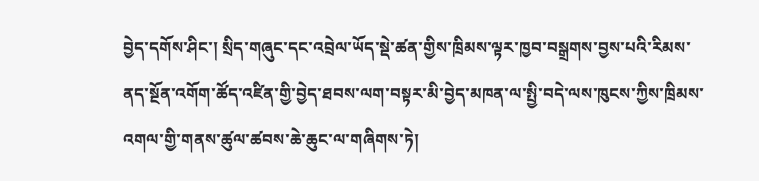བྱེད་དགོས་ཤིང་། སྲིད་གཞུང་དང་འབྲེལ་ཡོད་སྡེ་ཚན་གྱིས་ཁྲིམས་ལྟར་ཁྱབ་བསྒྲགས་བྱས་པའི་རིམས་ནད་སྔོན་འགོག་ཚོད་འཛིན་གྱི་བྱེད་ཐབས་ལག་བསྟར་མི་བྱེད་མཁན་ལ་སྤྱི་བདེ་ལས་ཁུངས་ཀྱིས་ཁྲིམས་འགལ་གྱི་གནས་ཚུལ་ཚབས་ཆེ་ཆུང་ལ་གཞིགས་ཏེ།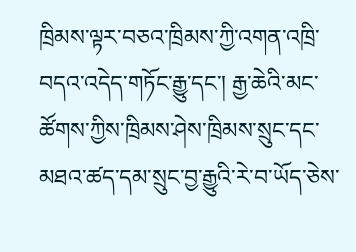ཁྲིམས་ལྟར་བཅའ་ཁྲིམས་ཀྱི་འགན་འཁྲི་བདའ་འདེད་གཏོང་རྒྱུ་དང་། རྒྱ་ཆེའི་མང་ཚོགས་ཀྱིས་ཁྲིམས་ཤེས་ཁྲིམས་སྲུང་དང་མཐའ་ཚད་དམ་སྲུང་བྱ་རྒྱུའི་རེ་བ་ཡོད་ཅེས་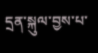དྲན་སྐུལ་བྱས་པ་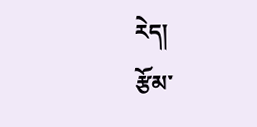རེད།
རྩོམ་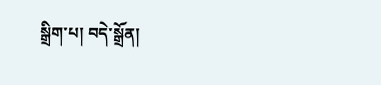སྒྲིག་པ། བདེ་སྒྲོན།